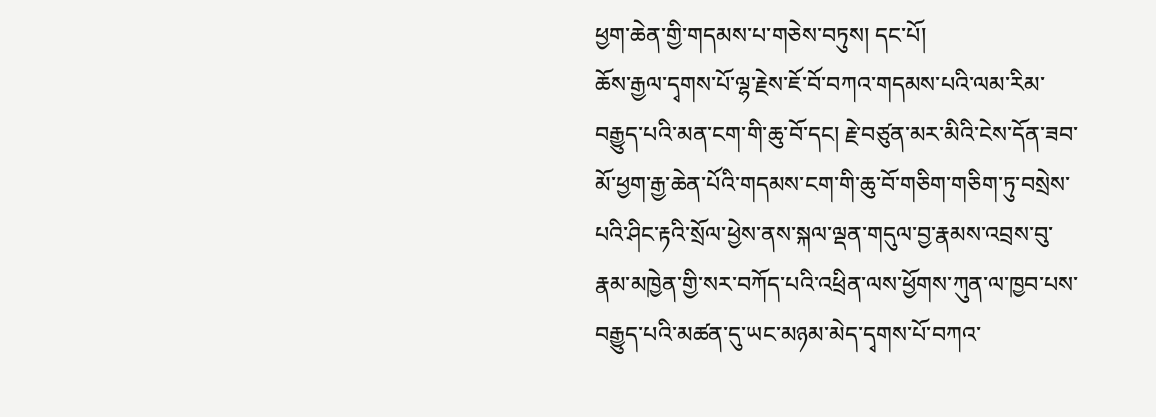ཕྱག་ཆེན་གྱི་གདམས་པ་གཅེས་བཏུས། དང་པོ།
ཆོས་རྒྱལ་དྭགས་པོ་ལྷ་རྗེས་ཇོ་བོ་བཀའ་གདམས་པའི་ལམ་རིམ་བརྒྱུད་པའི་མན་ངག་གི་ཆུ་བོ་དང། རྗེ་བཙུན་མར་མིའི་ངེས་དོན་ཟབ་མོ་ཕྱག་རྒྱ་ཆེན་པོའི་གདམས་ངག་གི་ཆུ་བོ་གཅིག་གཅིག་ཏུ་བསྲེས་པའི་ཤིང་རྟའི་སྲོལ་ཕྱེས་ནས་སྐལ་ལྡན་གདུལ་བྱ་རྣམས་འབྲས་བུ་རྣམ་མཁྱེན་གྱི་སར་བཀོད་པའི་འཕྲིན་ལས་ཕྱོགས་ཀུན་ལ་ཁྱབ་པས་བརྒྱུད་པའི་མཚན་དུ་ཡང་མཉམ་མེད་དྭགས་པོ་བཀའ་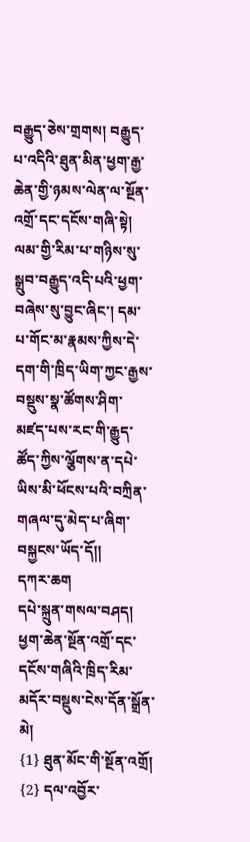བརྒྱུད་ཅེས་གྲགས། བརྒྱུད་པ་འདིའི་ཐུན་མིན་ཕྱག་རྒྱ་ཆེན་གྱི་ཉམས་ལེན་ལ་སྔོན་འགྲོ་དང་དངོས་གཞི་སྟེ། ལམ་གྱི་རིམ་པ་གཉིས་སུ་སྒྲུབ་བརྒྱུད་འདི་པའི་ཕྱག་བཞེས་སུ་བྱུང་ཞིང་། དམ་པ་གོང་མ་རྣམས་ཀྱིས་དེ་དག་གི་ཁྲིད་ཡིག་ཀྱང་རྒྱས་བསྡུས་སྣ་ཚོགས་ཤིག་མཛད་པས་རང་གི་རྒྱུད་ཚོད་ཀྱིས་ལྕོགས་ན་དཔེ་ཡིས་མི་ཕོངས་པའི་བཀྲིན་གཞལ་དུ་མེད་པ་ཞིག་བསྐྱངས་ཡོད་དོ།།
དཀར་ཆག
དཔེ་སྐྲུན་གསལ་བཤད།
ཕྱག་ཆེན་སྔོན་འགྲོ་དང་དངོས་གཞིའི་ཁྲིད་རིམ་མདོར་བསྡུས་ངེས་དོན་སྒྲོན་མེ།
{1} ཐུན་མོང་གི་སྔོན་འགྲོ།
{2} དལ་འབྱོར་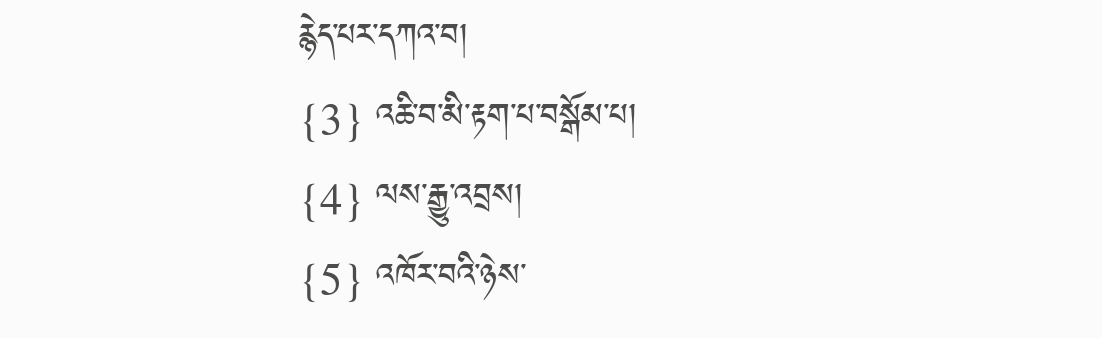རྙེད་པར་དཀའ་བ།
{3} འཆི་བ་མི་རྟག་པ་བསྒོམ་པ།
{4} ལས་རྒྱུ་འབྲས།
{5} འཁོར་བའི་ཉེས་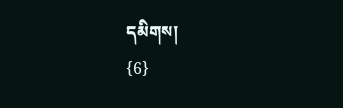དམིགས།
{6}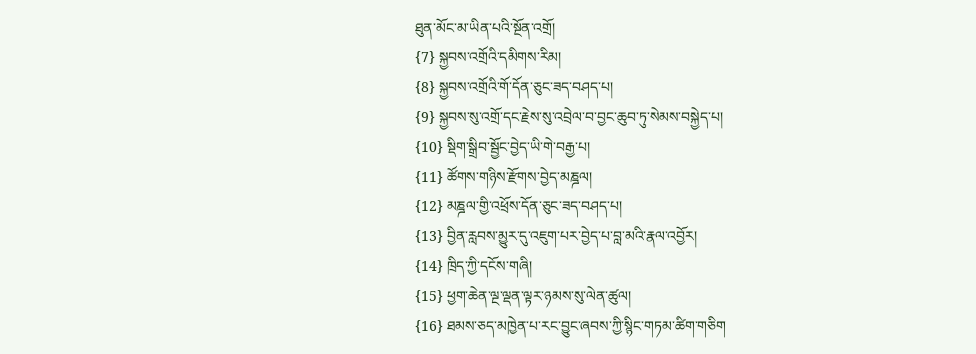ཐུན་མོང་མ་ཡིན་པའི་སྔོན་འགྲོ།
{7} སྐྱབས་འགྲོའི་དམིགས་རིམ།
{8} སྐྱབས་འགྲོའི་གོ་དོན་ཅུང་ཟད་བཤད་པ།
{9} སྐྱབས་སུ་འགྲོ་དང་རྗེས་སུ་འབྲེལ་བ་བྱང་ཆུབ་ཏུ་སེམས་བསྐྱེད་པ།
{10} སྡིག་སྒྲིབ་སྦྱོང་བྱེད་ཡི་གེ་བརྒྱ་པ།
{11} ཚོགས་གཉིས་རྫོགས་བྱེད་མཎྜལ།
{12} མཎྜལ་གྱི་འཕྲོས་དོན་ཅུང་ཟད་བཤད་པ།
{13} བྱིན་རླབས་མྱུར་དུ་འཇུག་པར་བྱེད་པ་བླ་མའི་རྣལ་འབྱོར།
{14} ཁྲིད་ཀྱི་དངོས་གཞི།
{15} ཕྱག་ཆེན་ལྔ་ལྡན་ལྟར་ཉམས་སུ་ལེན་ཚུལ།
{16} ཐམས་ཅད་མཁྱེན་པ་རང་བྱུང་ཞབས་ཀྱི་སྙིང་གཏམ་ཚིག་གཅིག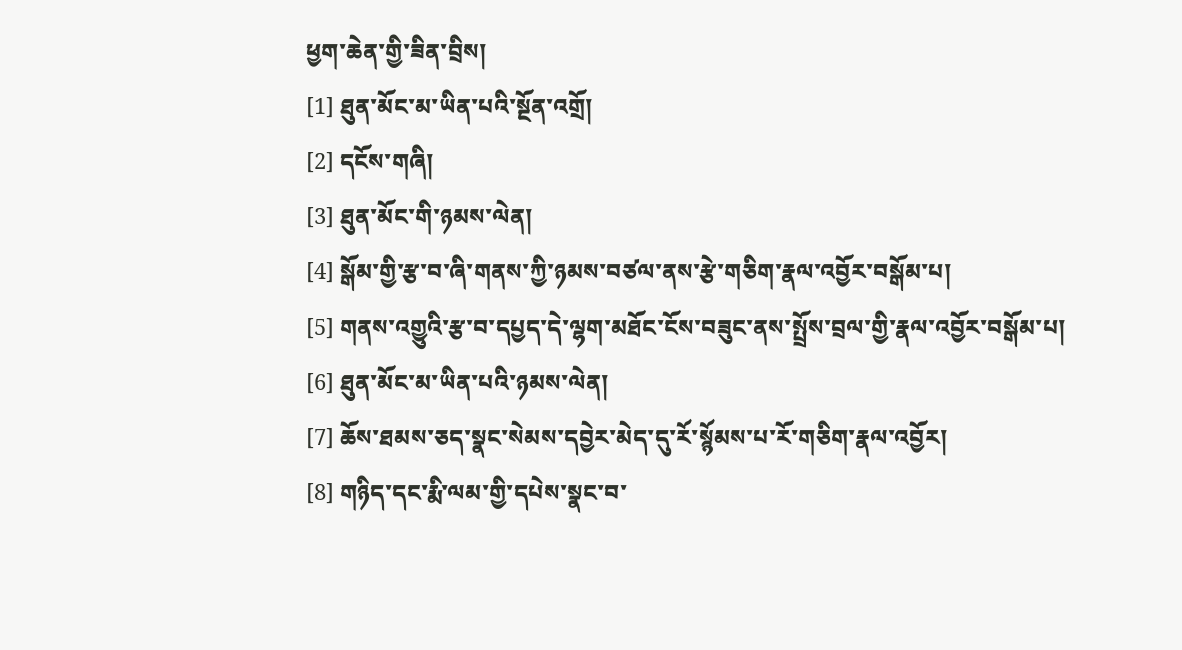ཕྱག་ཆེན་གྱི་ཟིན་བྲིས།
[1] ཐུན་མོང་མ་ཡིན་པའི་སྔོན་འགྲོ།
[2] དངོས་གཞི།
[3] ཐུན་མོང་གི་ཉམས་ལེན།
[4] སྒོམ་གྱི་རྩ་བ་ཞི་གནས་ཀྱི་ཉམས་བཙལ་ནས་རྩེ་གཅིག་རྣལ་འབྱོར་བསྒོམ་པ།
[5] གནས་འགྱུའི་རྩ་བ་དཔྱད་དེ་ལྷག་མཐོང་ངོས་བཟུང་ནས་སྤྲོས་བྲལ་གྱི་རྣལ་འབྱོར་བསྒོམ་པ།
[6] ཐུན་མོང་མ་ཡིན་པའི་ཉམས་ལེན།
[7] ཆོས་ཐམས་ཅད་སྣང་སེམས་དབྱེར་མེད་དུ་རོ་སྙོམས་པ་རོ་གཅིག་རྣལ་འབྱོར།
[8] གཉིད་དང་རྨི་ལམ་གྱི་དཔེས་སྣང་བ་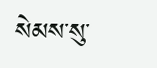སེམས་སུ་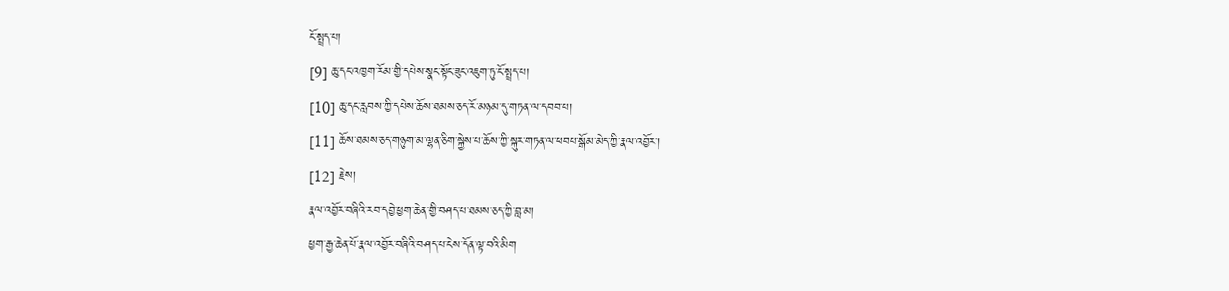ངོ་སྤྲད་པ།
[9] ཆུ་དང་འཁྱག་རོམ་གྱི་དཔེས་སྣང་སྟོང་ཟུང་འཇུག་ཏུ་ངོ་སྤྲད་པ།
[10] ཆུ་དང་རླབས་ཀྱི་དཔེས་ཆོས་ཐམས་ཅད་རོ་མཉམ་དུ་གཏན་ལ་དབབ་པ།
[11] ཆོས་ཐམས་ཅད་གཉུག་མ་ལྷན་ཅིག་སྐྱེས་པ་ཆོས་ཀྱི་སྐུར་གཏན་ལ་ཕབཔ་སྒོམ་མེད་ཀྱི་རྣལ་འབྱོར་།
[12] རྗེས།
རྣལ་འབྱོར་བཞིའི་རབ་དབྱེ་ཕྱག་ཆེན་གྱི་བཤད་པ་ཐམས་ཅད་ཀྱི་བླ་མ།
ཕྱག་རྒྱ་ཆེན་པོ་རྣལ་འབྱོར་བཞིའི་བཤད་པ་ངེས་དོན་ལྟ་བའི་མིག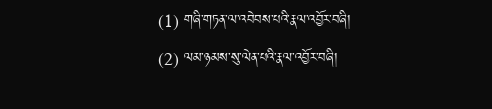(1) གཞི་གཏན་ལ་འབེབས་པའི་རྣལ་འབྱོར་བཞི།
(2) ལམ་ཉམས་སུ་ལེན་པའི་རྣལ་འབྱོར་བཞི།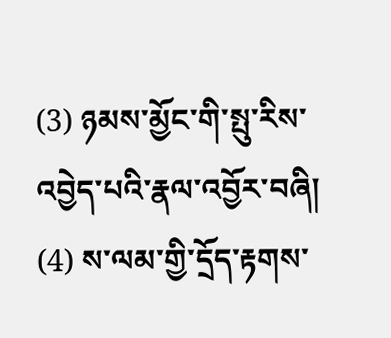(3) ཉམས་མྱོང་གི་སྤུ་རིས་འབྱེད་པའི་རྣལ་འབྱོར་བཞི།
(4) ས་ལམ་གྱི་དྲོད་རྟགས་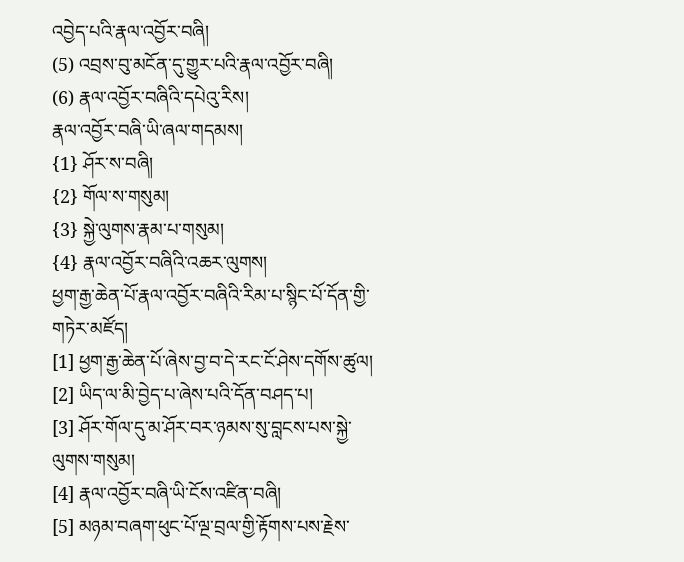འབྱེད་པའི་རྣལ་འབྱོར་བཞི།
(5) འབྲས་བུ་མངོན་དུ་གྱུར་པའི་རྣལ་འབྱོར་བཞི།
(6) རྣལ་འབྱོར་བཞིའི་དཔེའུ་རིས།
རྣལ་འབྱོར་བཞི་ཡི་ཞལ་གདམས།
{1} ཤོར་ས་བཞི།
{2} གོལ་ས་གསུམ།
{3} སྐྱེ་ལུགས་རྣམ་པ་གསུམ།
{4} རྣལ་འབྱོར་བཞིའི་འཆར་ལུགས།
ཕྱག་རྒྱ་ཆེན་པོ་རྣལ་འབྱོར་བཞིའི་རིམ་པ་སྙིང་པོ་དོན་གྱི་གཏེར་མཛོད།
[1] ཕྱག་རྒྱ་ཆེན་པོ་ཞེས་བྱ་བ་དེ་རང་ངོ་ཤེས་དགོས་ཚུལ།
[2] ཡིད་ལ་མི་བྱེད་པ་ཞེས་པའི་དོན་བཤད་པ།
[3] ཤོར་གོལ་དུ་མ་ཤོར་བར་ཉམས་སུ་བླངས་པས་སྐྱེ་ལུགས་གསུམ།
[4] རྣལ་འབྱོར་བཞི་ཡི་ངོས་འཛིན་བཞི།
[5] མཉམ་བཞག་ཕུང་པོ་ལྔ་བྲལ་གྱི་རྟོགས་པས་རྗེས་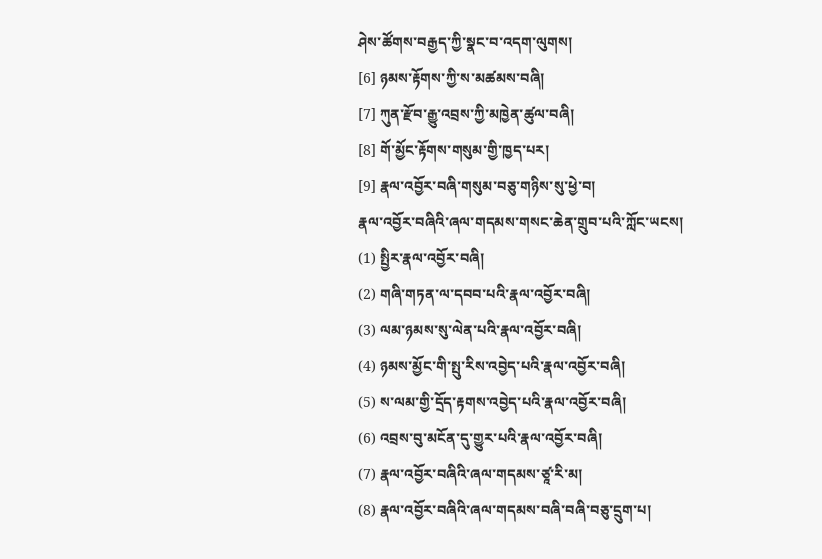ཤེས་ཚོགས་བརྒྱད་ཀྱི་སྣང་བ་འདག་ལུགས།
[6] ཉམས་རྟོགས་ཀྱི་ས་མཚམས་བཞི།
[7] ཀུན་རྫོབ་རྒྱུ་འབྲས་ཀྱི་མཁྱེན་ཚུལ་བཞི།
[8] གོ་མྱོང་རྟོགས་གསུམ་གྱི་ཁྱད་པར།
[9] རྣལ་འབྱོར་བཞི་གསུམ་བཅུ་གཉིས་སུ་ཕྱེ་བ།
རྣལ་འབྱོར་བཞིའི་ཞལ་གདམས་གསང་ཆེན་གྲུབ་པའི་ཀློང་ཡངས།
(1) སྤྱིར་རྣལ་འབྱོར་བཞི།
(2) གཞི་གཏན་ལ་དབབ་པའི་རྣལ་འབྱོར་བཞི།
(3) ལམ་ཉམས་སུ་ལེན་པའི་རྣལ་འབྱོར་བཞི།
(4) ཉམས་མྱོང་གི་སྤུ་རིས་འབྱེད་པའི་རྣལ་འབྱོར་བཞི།
(5) ས་ལམ་གྱི་དྲོད་རྟགས་འབྱེད་པའི་རྣལ་འབྱོར་བཞི།
(6) འབྲས་བུ་མངོན་དུ་གྱུར་པའི་རྣལ་འབྱོར་བཞི།
(7) རྣལ་འབྱོར་བཞིའི་ཞལ་གདམས་ཙཱ་རི་མ།
(8) རྣལ་འབྱོར་བཞིའི་ཞལ་གདམས་བཞི་བཞི་བཅུ་དྲུག་པ།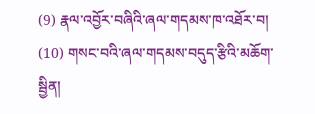(9) རྣལ་འབྱོར་བཞིའི་ཞལ་གདམས་ཁ་འཐོར་བ།
(10) གསང་བའི་ཞལ་གདམས་བདུད་རྩིའི་མཆོག་སྦྱིན།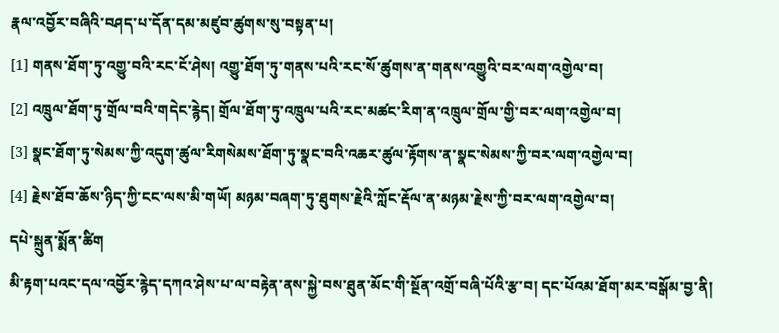རྣལ་འབྱོར་བཞིའི་བཤད་པ་དོན་དམ་མཛུབ་ཚུགས་སུ་བསྟན་པ།
[1] གནས་ཐོག་ཏུ་འགྱུ་བའི་རང་ངོ་ཤེས། འགྱུ་ཐོག་ཏུ་གནས་པའི་རང་སོ་ཚུགས་ན་གནས་འགྱུའི་བར་ལག་འགྱེལ་བ།
[2] འཁྲུལ་ཐོག་ཏུ་གྲོལ་བའི་གདེང་རྙེད། གྲོལ་ཐོག་ཏུ་འཁྲུལ་པའི་རང་མཚང་རིག་ན་འཁྲུལ་གྲོལ་གྱི་བར་ལག་འགྱེལ་བ།
[3] སྣང་ཐོག་ཏུ་སེམས་ཀྱི་འདུག་ཚུལ་རིགསེམས་ཐོག་ཏུ་སྣང་བའི་འཆར་ཚུལ་རྟོགས་ན་སྣང་སེམས་ཀྱི་བར་ལག་འགྱེལ་བ།
[4] རྗེས་ཐོབ་ཆོས་ཉིད་ཀྱི་ངང་ལས་མི་གཡོ། མཉམ་བཞག་ཏུ་ཐུགས་རྗེའི་ཀློང་རྡོལ་ན་མཉམ་རྗེས་ཀྱི་བར་ལག་འགྱེལ་བ།
དཔེ་སྐྲུན་སྨོན་ཚིག
མི་རྟག་པའང་དལ་འབྱོར་རྙེད་དཀའ་ཤེས་པ་ལ་བརྟེན་ནས་སྐྱེ་བས་ཐུན་མོང་གི་སྔོན་འགྲོ་བཞི་པོའི་རྩ་བ། དང་པོའམ་ཐོག་མར་བསྒོམ་བྱ་ནི།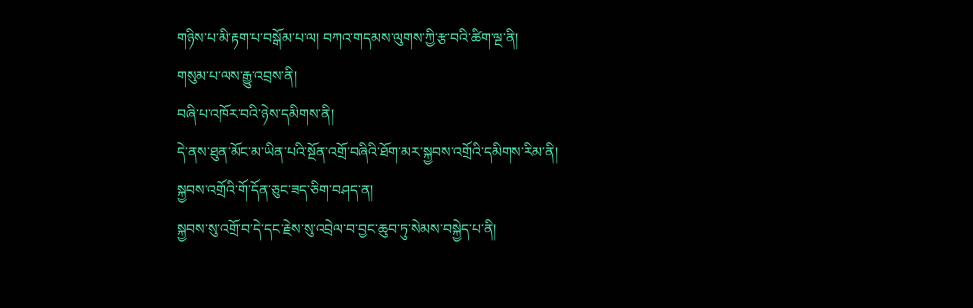གཉིས་པ་མི་རྟག་པ་བསྒོམ་པ་ལ། བཀའ་གདམས་ལུགས་ཀྱི་རྩ་བའི་ཚིག་ལྔ་ནི།
གསུམ་པ་ལས་རྒྱུ་འབྲས་ནི།
བཞི་པ་འཁོར་བའི་ཉེས་དམིགས་ནི།
དེ་ནས་ཐུན་མོང་མ་ཡིན་པའི་སྔོན་འགྲོ་བཞིའི་ཐོག་མར་སྐྱབས་འགྲོའི་དམིགས་རིམ་ནི།
སྐྱབས་འགྲོའི་གོ་དོན་ཅུང་ཟད་ཅིག་བཤད་ན།
སྐྱབས་སུ་འགྲོ་བ་དེ་དང་རྗེས་སུ་འབྲེལ་བ་བྱང་ཆུབ་ཏུ་སེམས་བསྐྱེད་པ་ནི།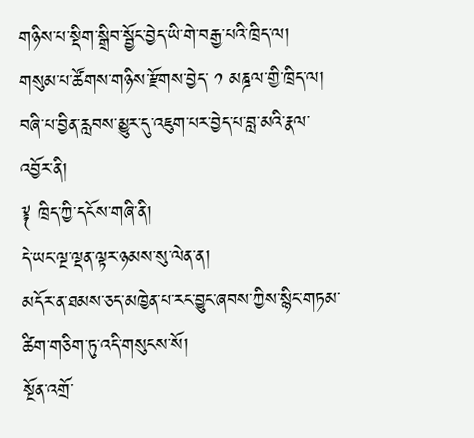གཉིས་པ་སྡིག་སྒྲིབ་སྦྱོང་བྱེད་ཡི་གེ་བརྒྱ་པའི་ཁྲིད་ལ།
གསུམ་པ་ཚོགས་གཉིས་རྫོགས་བྱེད་ ༡ མཎྜལ་གྱི་ཁྲིད་ལ།
བཞི་པ་བྱིན་རླབས་མྱུར་དུ་འཇུག་པར་བྱེད་པ་བླ་མའི་རྣལ་འབྱོར་ནི།
༈ ཁྲིད་ཀྱི་དངོས་གཞི་ནི།
དེ་ཡང་ལྔ་ལྡན་ལྟར་ཉམས་སུ་ལེན་ན།
མདོར་ན་ཐམས་ཅད་མཁྱེན་པ་རང་བྱུང་ཞབས་ཀྱིས་སྙིང་གཏམ་ཚིག་གཅིག་ཏུ་འདི་གསུངས་སོ།
སྔོན་འགྲོ་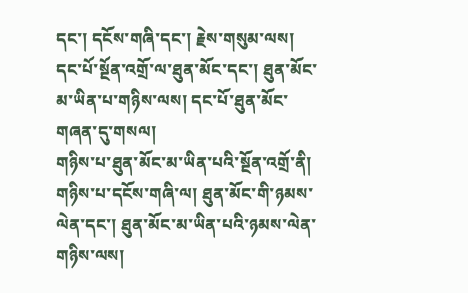དང་། དངོས་གཞི་དང་། རྗེས་གསུམ་ལས། དང་པོ་སྔོན་འགྲོ་ལ་ཐུན་མོང་དང་། ཐུན་མོང་མ་ཡིན་པ་གཉིས་ལས། དང་པོ་ཐུན་མོང་གཞན་དུ་གསལ།
གཉིས་པ་ཐུན་མོང་མ་ཡིན་པའི་སྔོན་འགྲོ་ནི།
གཉིས་པ་དངོས་གཞི་ལ། ཐུན་མོང་གི་ཉམས་ལེན་དང་། ཐུན་མོང་མ་ཡིན་པའི་ཉམས་ལེན་གཉིས་ལས།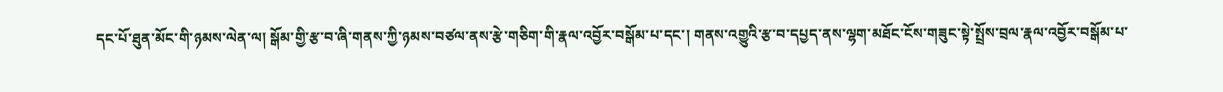དང་པོ་ཐུན་མོང་གི་ཉམས་ལེན་ལ། སྒོམ་གྱི་རྩ་བ་ཞི་གནས་ཀྱི་ཉམས་བཙལ་ནས་རྩེ་གཅིག་གི་རྣལ་འབྱོར་བསྒོམ་པ་དང་། གནས་འགྱུའི་རྩ་བ་དཔྱད་ནས་ལྷག་མཐོང་ངོས་གཟུང་སྟེ་སྤྲོས་བྲལ་རྣལ་འབྱོར་བསྒོམ་པ་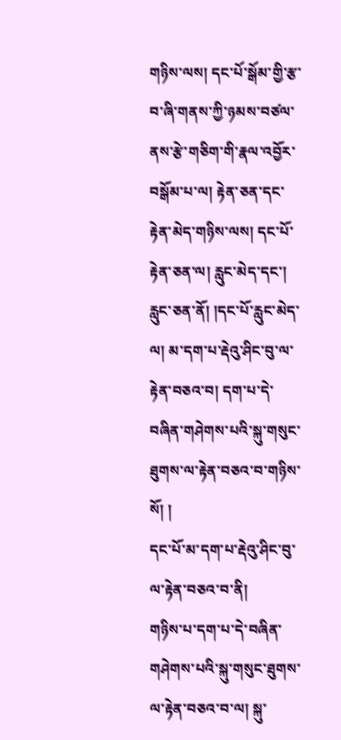གཉིས་ལས། དང་པོ་སྒོམ་གྱི་རྩ་བ་ཞི་གནས་ཀྱི་ཉམས་བཙལ་ནས་རྩེ་གཅིག་གི་རྣལ་འབྱོར་བསྒོམ་པ་ལ། རྟེན་ཅན་དང་རྟེན་མེད་གཉིས་ལས། དང་པོ་རྟེན་ཅན་ལ། རླུང་མེད་དང་། རླུང་ཅན་ནོ། །དང་པོ་རླུང་མེད་ལ། མ་དག་པ་རྡེའུ་ཤིང་བུ་ལ་རྟེན་བཅའ་བ། དག་པ་དེ་བཞིན་གཤེགས་པའི་སྐུ་གསུང་ཐུགས་ལ་རྟེན་བཅའ་བ་གཉིས་སོ། །
དང་པོ་མ་དག་པ་རྡེའུ་ཤིང་བུ་ལ་རྟེན་བཅའ་བ་ནི།
གཉིས་པ་དག་པ་དེ་བཞིན་གཤེགས་པའི་སྐུ་གསུང་ཐུགས་ལ་རྟེན་བཅའ་བ་ལ། སྐུ་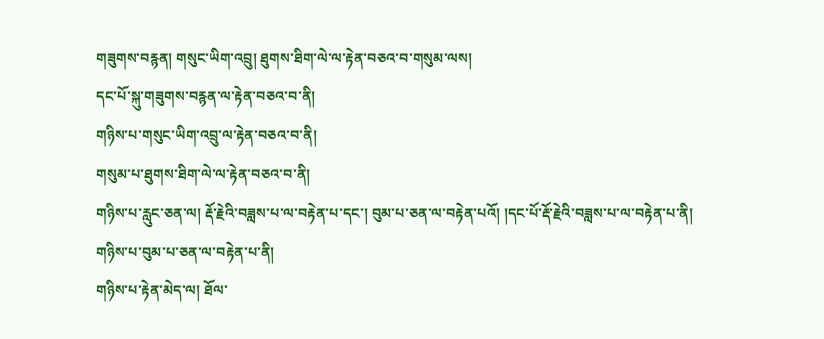གཟུགས་བརྙན། གསུང་ཡིག་འབྲུ། ཐུགས་ཐིག་ལེ་ལ་རྟེན་བཅའ་བ་གསུམ་ལས།
དང་པོ་སྐུ་གཟུགས་བརྙན་ལ་རྟེན་བཅའ་བ་ནི།
གཉིས་པ་གསུང་ཡིག་འབྲུ་ལ་རྟེན་བཅའ་བ་ནི།
གསུམ་པ་ཐུགས་ཐིག་ལེ་ལ་རྟེན་བཅའ་བ་ནི།
གཉིས་པ་རླུང་ཅན་ལ། རྡོ་རྗེའི་བཟླས་པ་ལ་བརྟེན་པ་དང་། བུམ་པ་ཅན་ལ་བརྟེན་པའོ། །དང་པོ་རྡོ་རྗེའི་བཟླས་པ་ལ་བརྟེན་པ་ནི།
གཉིས་པ་བུམ་པ་ཅན་ལ་བརྟེན་པ་ནི།
གཉིས་པ་རྟེན་མེད་ལ། ཐོལ་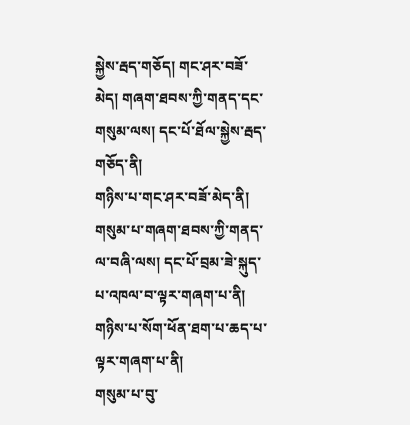སྐྱེས་རྦད་གཅོད། གང་ཤར་བཟོ་མེད། གཞག་ཐབས་ཀྱི་གནད་དང་གསུམ་ལས། དང་པོ་ཐོལ་སྐྱེས་རྦད་གཅོད་ནི།
གཉིས་པ་གང་ཤར་བཟོ་མེད་ནི།
གསུམ་པ་གཞག་ཐབས་ཀྱི་གནད་ལ་བཞི་ལས། དང་པོ་བྲམ་ཟེ་སྐུད་པ་འཁལ་བ་ལྟར་གཞག་པ་ནི།
གཉིས་པ་སོག་ཕོན་ཐག་པ་ཆད་པ་ལྟར་གཞག་པ་ནི།
གསུམ་པ་བུ་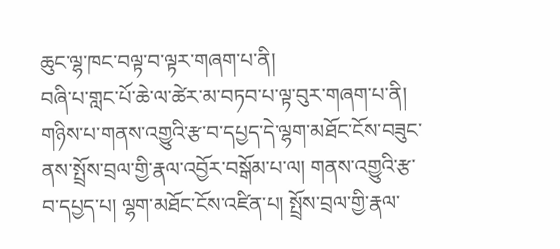ཆུང་ལྷ་ཁང་བལྟ་བ་ལྟར་གཞག་པ་ནི།
བཞི་པ་གླང་པོ་ཆེ་ལ་ཚེར་མ་བཏབ་པ་ལྟ་བུར་གཞག་པ་ནི།
གཉིས་པ་གནས་འགྱུའི་རྩ་བ་དཔྱད་དེ་ལྷག་མཐོང་ངོས་བཟུང་ནས་སྤྲོས་བྲལ་གྱི་རྣལ་འབྱོར་བསྒོམ་པ་ལ། གནས་འགྱུའི་རྩ་བ་དཔྱད་པ། ལྷག་མཐོང་ངོས་འཛིན་པ། སྤྲོས་བྲལ་གྱི་རྣལ་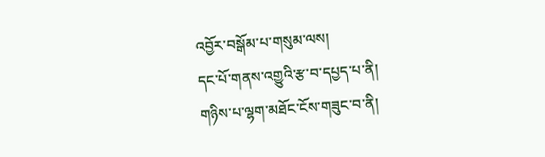འབྱོར་བསྒོམ་པ་གསུམ་ལས།
དང་པོ་གནས་འགྱུའི་རྩ་བ་དཔྱད་པ་ནི།
གཉིས་པ་ལྷག་མཐོང་ངོས་གཟུང་བ་ནི།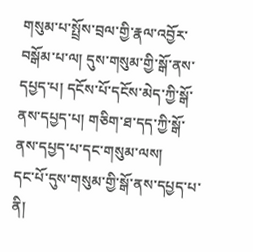གསུམ་པ་སྤྲོས་བྲལ་གྱི་རྣལ་འབྱོར་བསྒོམ་པ་ལ། དུས་གསུམ་གྱི་སྒོ་ནས་དཔྱད་པ། དངོས་པོ་དངོས་མེད་ཀྱི་སྒོ་ནས་དཔྱད་པ། གཅིག་ཐ་དད་ཀྱི་སྒོ་ནས་དཔྱད་པ་དང་གསུམ་ལས།
དང་པོ་དུས་གསུམ་གྱི་སྒོ་ནས་དཔྱད་པ་ནི།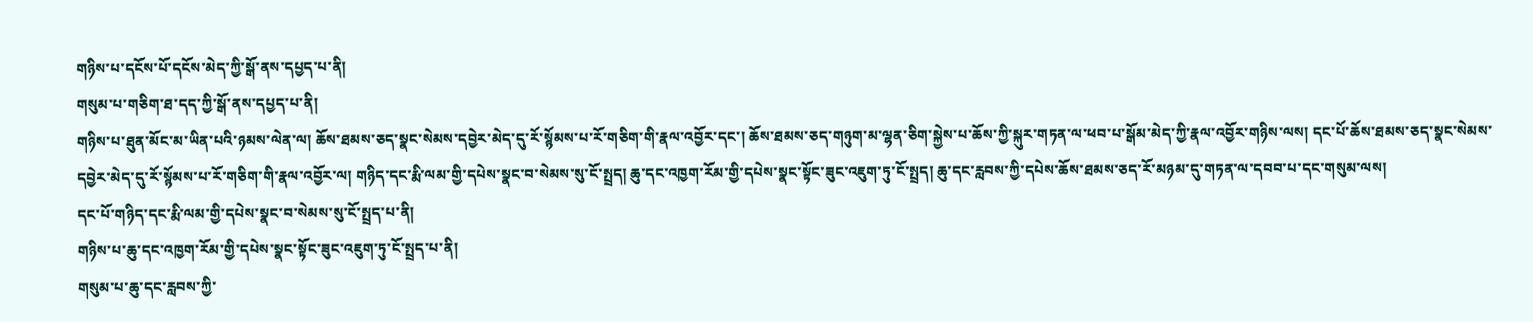གཉིས་པ་དངོས་པོ་དངོས་མེད་ཀྱི་སྒོ་ནས་དཔྱད་པ་ནི།
གསུམ་པ་གཅིག་ཐ་དད་ཀྱི་སྒོ་ནས་དཔྱད་པ་ནི།
གཉིས་པ་ཐུན་མོང་མ་ཡིན་པའི་ཉམས་ལེན་ལ། ཆོས་ཐམས་ཅད་སྣང་སེམས་དབྱེར་མེད་དུ་རོ་སྙོམས་པ་རོ་གཅིག་གི་རྣལ་འབྱོར་དང་། ཆོས་ཐམས་ཅད་གཉུག་མ་ལྷན་ཅིག་སྐྱེས་པ་ཆོས་ཀྱི་སྐུར་གཏན་ལ་ཕབ་པ་སྒོམ་མེད་ཀྱི་རྣལ་འབྱོར་གཉིས་ལས། དང་པོ་ཆོས་ཐམས་ཅད་སྣང་སེམས་དབྱེར་མེད་དུ་རོ་སྙོམས་པ་རོ་གཅིག་གི་རྣལ་འབྱོར་ལ། གཉིད་དང་རྨི་ལམ་གྱི་དཔེས་སྣང་བ་སེམས་སུ་ངོ་སྤྲད། ཆུ་དང་འཁྱག་རོམ་གྱི་དཔེས་སྣང་སྟོང་ཟུང་འཇུག་ཏུ་ངོ་སྤྲད། ཆུ་དང་རླབས་ཀྱི་དཔེས་ཆོས་ཐམས་ཅད་རོ་མཉམ་དུ་གཏན་ལ་དབབ་པ་དང་གསུམ་ལས།
དང་པོ་གཉིད་དང་རྨི་ལམ་གྱི་དཔེས་སྣང་བ་སེམས་སུ་ངོ་སྤྲད་པ་ནི།
གཉིས་པ་ཆུ་དང་འཁྱག་རོམ་གྱི་དཔེས་སྣང་སྟོང་ཟུང་འཇུག་ཏུ་ངོ་སྤྲད་པ་ནི།
གསུམ་པ་ཆུ་དང་རླབས་ཀྱི་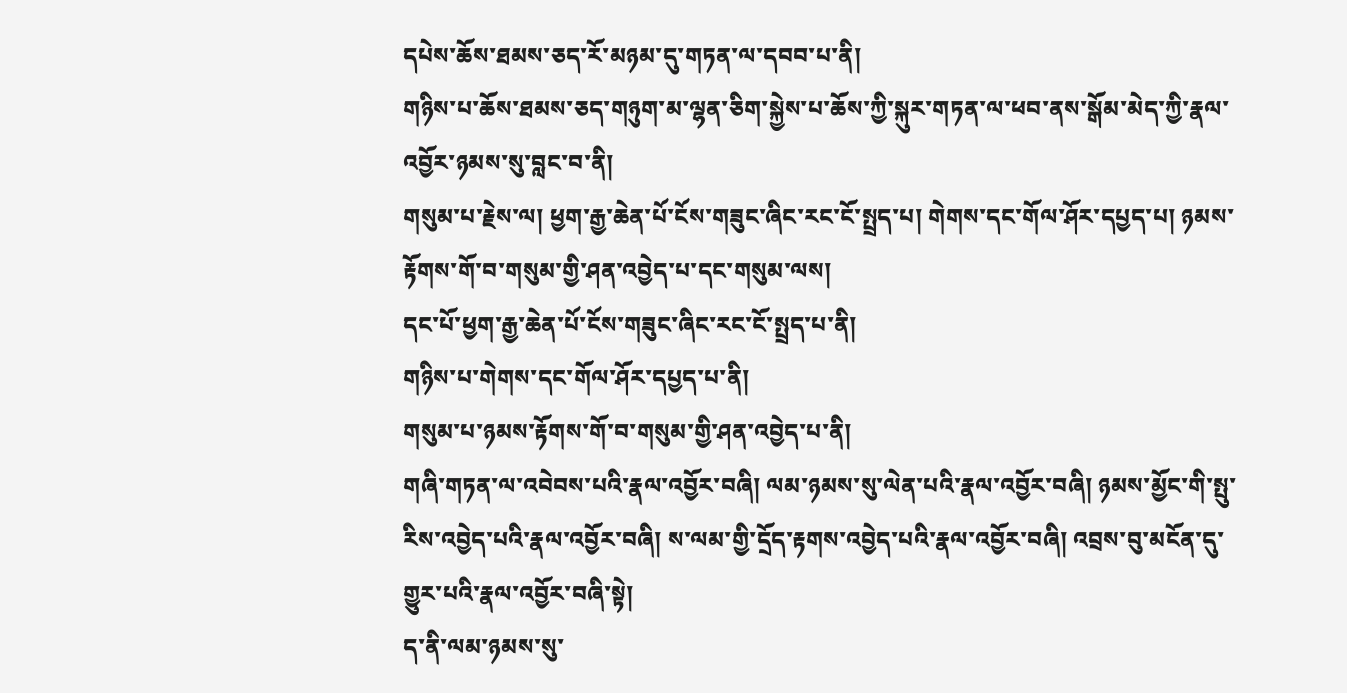དཔེས་ཆོས་ཐམས་ཅད་རོ་མཉམ་དུ་གཏན་ལ་དབབ་པ་ནི།
གཉིས་པ་ཆོས་ཐམས་ཅད་གཉུག་མ་ལྷན་ཅིག་སྐྱེས་པ་ཆོས་ཀྱི་སྐུར་གཏན་ལ་ཕབ་ནས་སྒོམ་མེད་ཀྱི་རྣལ་འབྱོར་ཉམས་སུ་བླང་བ་ནི།
གསུམ་པ་རྗེས་ལ། ཕྱག་རྒྱ་ཆེན་པོ་ངོས་གཟུང་ཞིང་རང་ངོ་སྤྲད་པ། གེགས་དང་གོལ་ཤོར་དཔྱད་པ། ཉམས་རྟོགས་གོ་བ་གསུམ་གྱི་ཤན་འབྱེད་པ་དང་གསུམ་ལས།
དང་པོ་ཕྱག་རྒྱ་ཆེན་པོ་ངོས་གཟུང་ཞིང་རང་ངོ་སྤྲད་པ་ནི།
གཉིས་པ་གེགས་དང་གོལ་ཤོར་དཔྱད་པ་ནི།
གསུམ་པ་ཉམས་རྟོགས་གོ་བ་གསུམ་གྱི་ཤན་འབྱེད་པ་ནི།
གཞི་གཏན་ལ་འབེབས་པའི་རྣལ་འབྱོར་བཞི། ལམ་ཉམས་སུ་ལེན་པའི་རྣལ་འབྱོར་བཞི། ཉམས་མྱོང་གི་སྤུ་རིས་འབྱེད་པའི་རྣལ་འབྱོར་བཞི། ས་ལམ་གྱི་དྲོད་རྟགས་འབྱེད་པའི་རྣལ་འབྱོར་བཞི། འབྲས་བུ་མངོན་དུ་གྱུར་པའི་རྣལ་འབྱོར་བཞི་སྟེ།
ད་ནི་ལམ་ཉམས་སུ་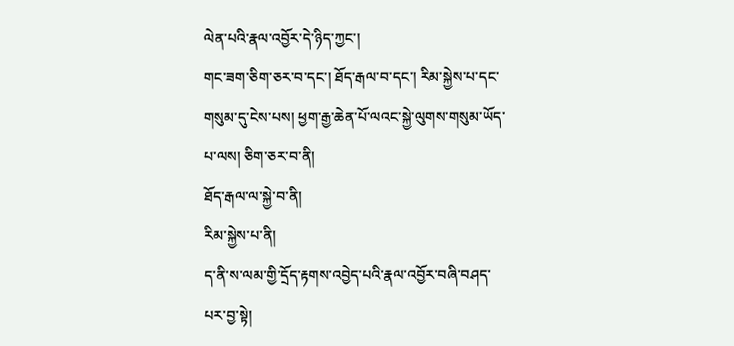ལེན་པའི་རྣལ་འབྱོར་དེ་ཉིད་ཀྱང་།
གང་ཟག་ཅིག་ཅར་བ་དང་། ཐོད་རྒལ་བ་དང་། རིམ་སྐྱེས་པ་དང་གསུམ་དུ་ངེས་པས། ཕྱག་རྒྱ་ཆེན་པོ་ལའང་སྐྱེ་ལུགས་གསུམ་ཡོད་པ་ལས། ཅིག་ཅར་བ་ནི།
ཐོད་རྒལ་ལ་སྐྱེ་བ་ནི།
རིམ་སྐྱེས་པ་ནི།
ད་ནི་ས་ལམ་གྱི་དྲོད་རྟགས་འབྱེད་པའི་རྣལ་འབྱོར་བཞི་བཤད་པར་བྱ་སྟེ།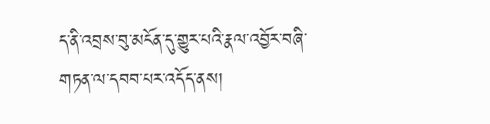ད་ནི་འབྲས་བུ་མངོན་དུ་གྱུར་པའི་རྣལ་འབྱོར་བཞི་གཏན་ལ་དབབ་པར་འདོད་ནས།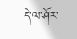དེ་ལ་ཤོར་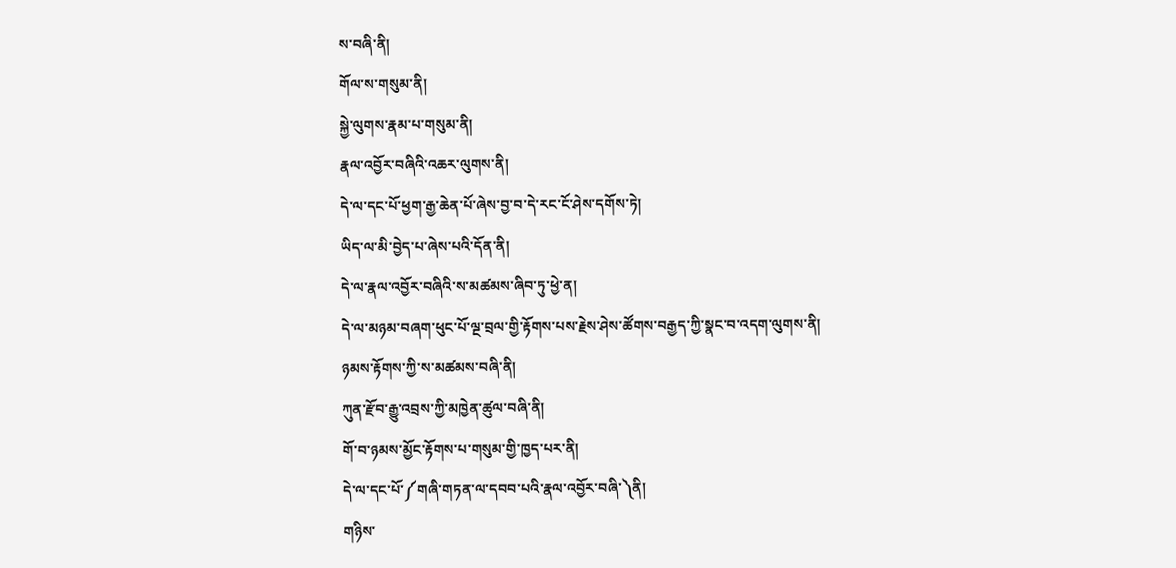ས་བཞི་ནི།
གོལ་ས་གསུམ་ནི།
སྐྱེ་ལུགས་རྣམ་པ་གསུམ་ནི།
རྣལ་འབྱོར་བཞིའི་འཆར་ལུགས་ནི།
དེ་ལ་དང་པོ་ཕྱག་རྒྱ་ཆེན་པོ་ཞེས་བྱ་བ་དེ་རང་ངོ་ཤེས་དགོས་ཏེ།
ཡིད་ལ་མི་བྱེད་པ་ཞེས་པའི་དོན་ནི།
དེ་ལ་རྣལ་འབྱོར་བཞིའི་ས་མཚམས་ཞིབ་ཏུ་ཕྱེ་ན།
དེ་ལ་མཉམ་བཞག་ཕུང་པོ་ལྔ་བྲལ་གྱི་རྟོགས་པས་རྗེས་ཤེས་ཚོགས་བརྒྱད་ཀྱི་སྣང་བ་འདག་ལུགས་ནི།
ཉམས་རྟོགས་ཀྱི་ས་མཚམས་བཞི་ནི།
ཀུན་རྫོབ་རྒྱུ་འབྲས་ཀྱི་མཁྱེན་ཚུལ་བཞི་ནི།
གོ་བ་ཉམས་མྱོང་རྟོགས་པ་གསུམ་གྱི་ཁྱད་པར་ནི།
དེ་ལ་དང་པོ་༼གཞི་གཏན་ལ་དབབ་པའི་རྣལ་འབྱོར་བཞི་༽ནི།
གཉིས་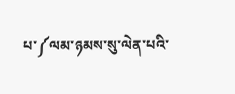པ་༼ལམ་ཉམས་སུ་ལེན་པའི་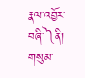རྣལ་འབྱོར་བཞི་༽ནི།
གསུམ་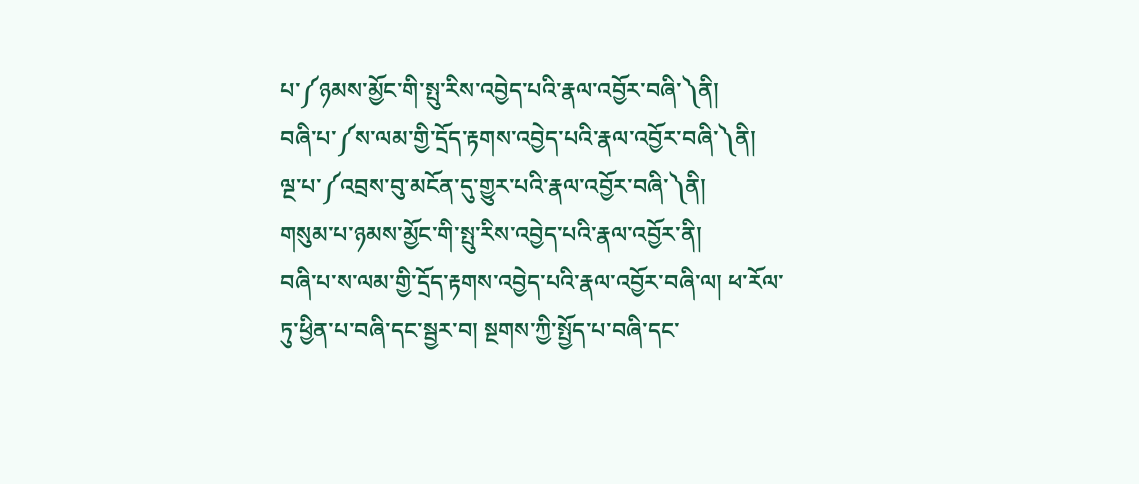པ་༼ཉམས་མྱོང་གི་སྤུ་རིས་འབྱེད་པའི་རྣལ་འབྱོར་བཞི་༽ནི།
བཞི་པ་༼ས་ལམ་གྱི་དྲོད་རྟགས་འབྱེད་པའི་རྣལ་འབྱོར་བཞི་༽ནི།
ལྔ་པ་༼འབྲས་བུ་མངོན་དུ་གྱུར་པའི་རྣལ་འབྱོར་བཞི་༽ནི།
གསུམ་པ་ཉམས་མྱོང་གི་སྤུ་རིས་འབྱེད་པའི་རྣལ་འབྱོར་ནི།
བཞི་པ་ས་ལམ་གྱི་དྲོད་རྟགས་འབྱེད་པའི་རྣལ་འབྱོར་བཞི་ལ། ཕ་རོལ་ཏུ་ཕྱིན་པ་བཞི་དང་སྦྱར་བ། སྔགས་ཀྱི་སྤྱོད་པ་བཞི་དང་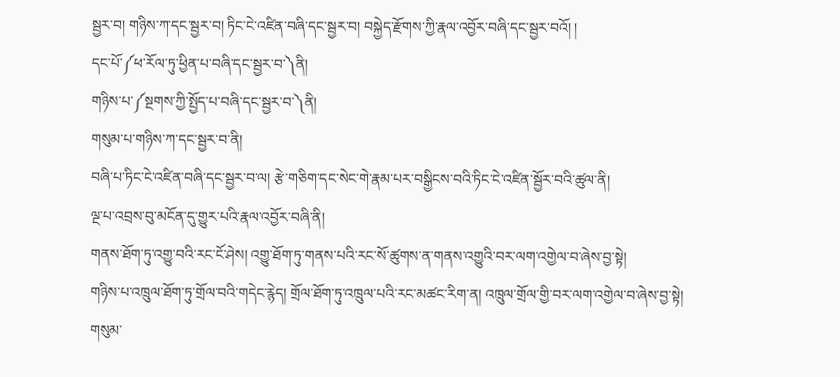སྦྱར་བ། གཉིས་ཀ་དང་སྦྱར་བ། ཏིང་ངེ་འཛིན་བཞི་དང་སྦྱར་བ། བསྐྱེད་རྫོགས་ཀྱི་རྣལ་འབྱོར་བཞི་དང་སྦྱར་བའོ། །
དང་པོ་༼ཕ་རོལ་ཏུ་ཕྱིན་པ་བཞི་དང་སྦྱར་བ་༽ནི།
གཉིས་པ་༼སྔགས་ཀྱི་སྤྱོད་པ་བཞི་དང་སྦྱར་བ་༽ནི།
གསུམ་པ་གཉིས་ཀ་དང་སྦྱར་བ་ནི།
བཞི་པ་ཏིང་ངེ་འཛིན་བཞི་དང་སྦྱར་བ་ལ། རྩེ་གཅིག་དང་སེང་གེ་རྣམ་པར་བསྒྱིངས་བའི་ཏིང་ངེ་འཛིན་སྦྱོར་བའི་ཚུལ་ནི།
ལྔ་པ་འབྲས་བུ་མངོན་དུ་གྱུར་པའི་རྣལ་འབྱོར་བཞི་ནི།
གནས་ཐོག་ཏུ་འགྱུ་བའི་རང་ངོ་ཤེས། འགྱུ་ཐོག་ཏུ་གནས་པའི་རང་སོ་ཚུགས་ན་གནས་འགྱུའི་བར་ལག་འགྱེལ་བ་ཞེས་བྱ་སྟེ།
གཉིས་པ་འཁྲུལ་ཐོག་ཏུ་གྲོལ་བའི་གདེང་རྙེད། གྲོལ་ཐོག་ཏུ་འཁྲུལ་པའི་རང་མཚང་རིག་ན། འཁྲུལ་གྲོལ་གྱི་བར་ལག་འགྱེལ་བ་ཞེས་བྱ་སྟེ།
གསུམ་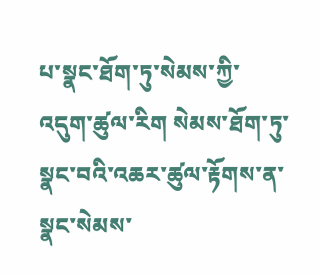པ་སྣང་ཐོག་ཏུ་སེམས་ཀྱི་འདུག་ཚུལ་རིག སེམས་ཐོག་ཏུ་སྣང་བའི་འཆར་ཚུལ་རྟོགས་ན་སྣང་སེམས་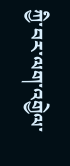ཀྱི་བར་ལག་འགྱེལ་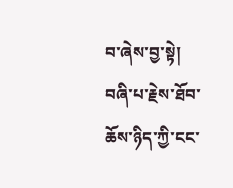བ་ཞེས་བྱ་སྟེ།
བཞི་པ་རྗེས་ཐོབ་ཆོས་ཉིད་ཀྱི་ངང་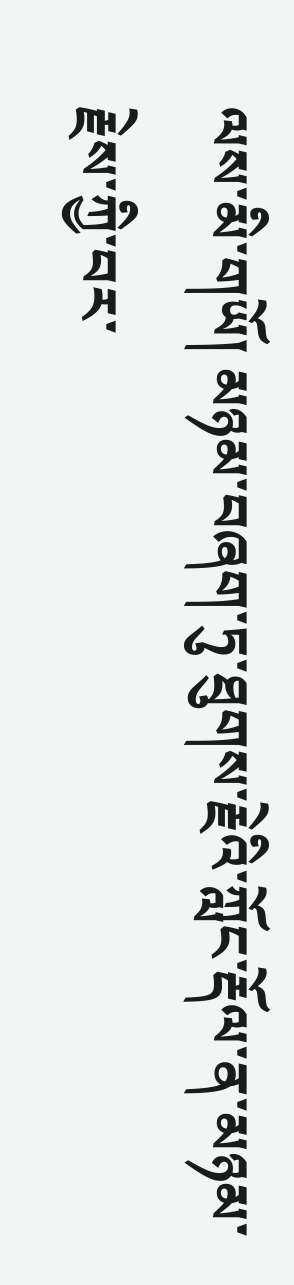ལས་མི་གཡོ། མཉམ་བཞག་ཏུ་ཐུགས་རྗེའི་ཀློང་རྡོལ་ན་མཉམ་རྗེས་ཀྱི་བར་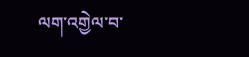ལག་འགྱེལ་བ་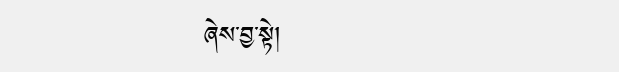ཞེས་བྱ་སྟེ།